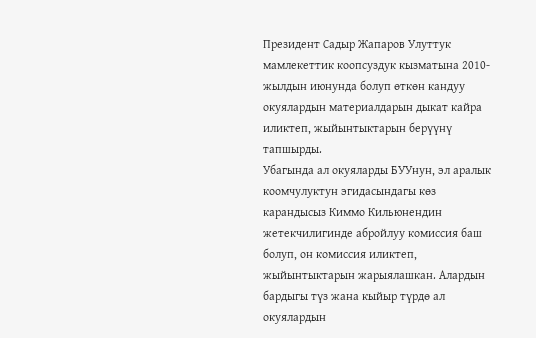Президент Садыр Жапаров Улуттук мамлекеттик коопсуздук кызматына 2010-жылдын июнунда болуп өткөн кандуу окуялардын материалдарын дыкат кайра иликтеп, жыйынтыктарын берүүнү тапшырды.
Убагында ал окуяларды БУУнун, эл аралык коомчулуктун эгидасындагы көз карандысыз Киммо Кильюнендин жетекчилигинде абройлуу комиссия баш болуп, он комиссия иликтеп, жыйынтыктарын жарыялашкан. Алардын бардыгы түз жана кыйыр түрдө ал окуялардын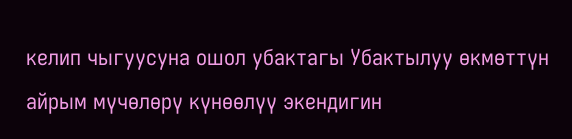келип чыгуусуна ошол убактагы Убактылуу өкмөттүн айрым мүчөлөрү күнөөлүү экендигин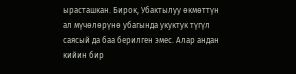ырасташкан. Бирок, Убактылуу өкмөттүн ал мүчөлөрүнө убагында укуктук түгүл саясый да баа берилген эмес. Алар андан кийин бир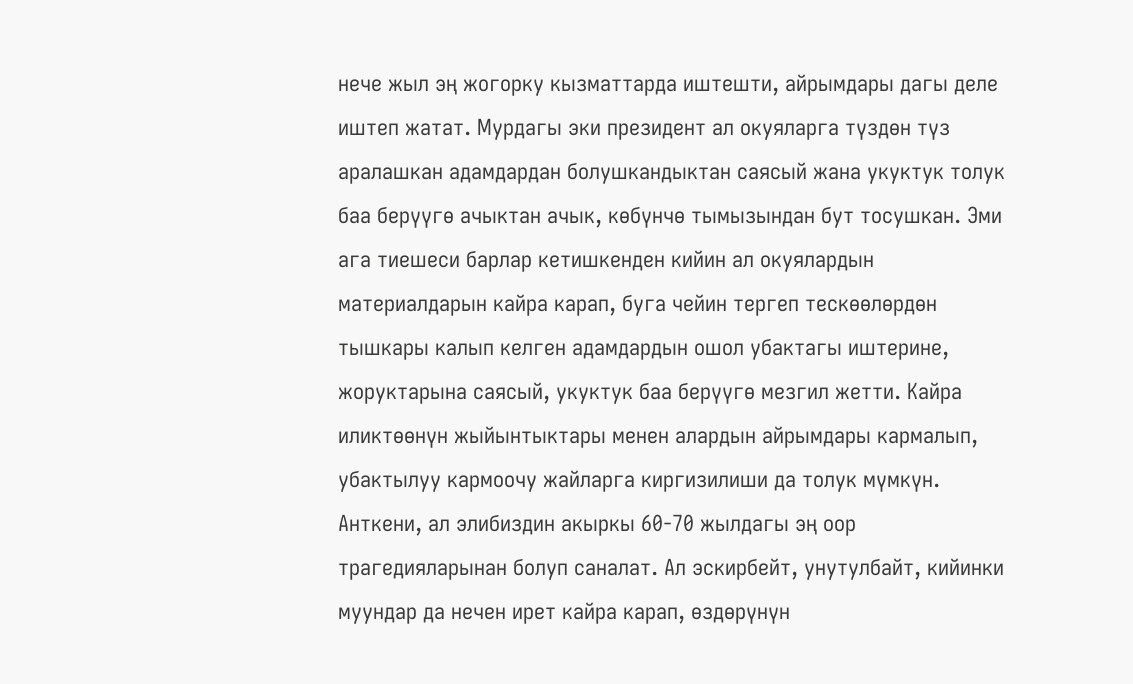нече жыл эң жогорку кызматтарда иштешти, айрымдары дагы деле иштеп жатат. Мурдагы эки президент ал окуяларга түздөн түз аралашкан адамдардан болушкандыктан саясый жана укуктук толук баа берүүгө ачыктан ачык, көбүнчө тымызындан бут тосушкан. Эми ага тиешеси барлар кетишкенден кийин ал окуялардын материалдарын кайра карап, буга чейин тергеп тескөөлөрдөн тышкары калып келген адамдардын ошол убактагы иштерине, жоруктарына саясый, укуктук баа берүүгө мезгил жетти. Кайра иликтөөнүн жыйынтыктары менен алардын айрымдары кармалып, убактылуу кармоочу жайларга киргизилиши да толук мүмкүн. Анткени, ал элибиздин акыркы 60-70 жылдагы эң оор трагедияларынан болуп саналат. Ал эскирбейт, унутулбайт, кийинки муундар да нечен ирет кайра карап, өздөрүнүн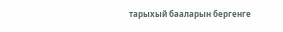тарыхый бааларын бергенге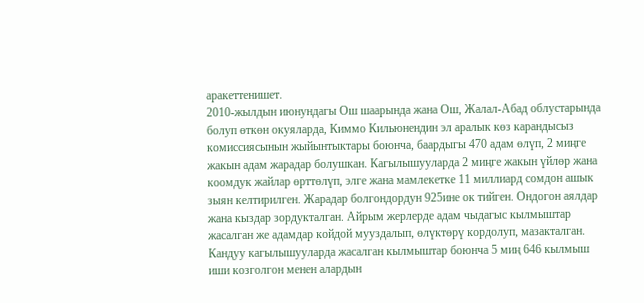аракеттенишет.
2010-жылдын июнундагы Ош шаарында жана Ош, Жалал-Абад облустарында болуп өткөн окуяларда, Киммо Кильюнендин эл аралык көз карандысыз комиссиясынын жыйынтыктары боюнча, баардыгы 470 адам өлүп, 2 миңге жакын адам жарадар болушкан. Кагылышууларда 2 миңге жакын үйлөр жана коомдук жайлар өрттөлүп, элге жана мамлекетке 11 миллиард сомдон ашык зыян келтирилген. Жарадар болгондордун 925ине ок тийген. Ондогон аялдар жана кыздар зордукталган. Айрым жерлерде адам чыдагыс кылмыштар жасалган же адамдар койдой мууздалып, өлүктөрү кордолуп, мазакталган.
Кандуу кагылышууларда жасалган кылмыштар боюнча 5 миң 646 кылмыш иши козголгон менен алардын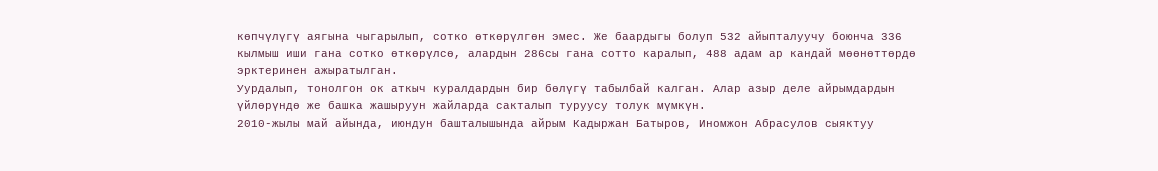көпчүлүгү аягына чыгарылып, сотко өткөрүлгөн эмес. Же баардыгы болуп 532 айыпталуучу боюнча 336 кылмыш иши гана сотко өткөрүлсө, алардын 286сы гана сотто каралып, 488 адам ар кандай мөөнөттөрдө эрктеринен ажыратылган.
Уурдалып, тонолгон ок аткыч куралдардын бир бөлүгү табылбай калган. Алар азыр деле айрымдардын үйлөрүндө же башка жашыруун жайларда сакталып туруусу толук мүмкүн.
2010-жылы май айында, июндун башталышында айрым Кадыржан Батыров, Иномжон Абрасулов сыяктуу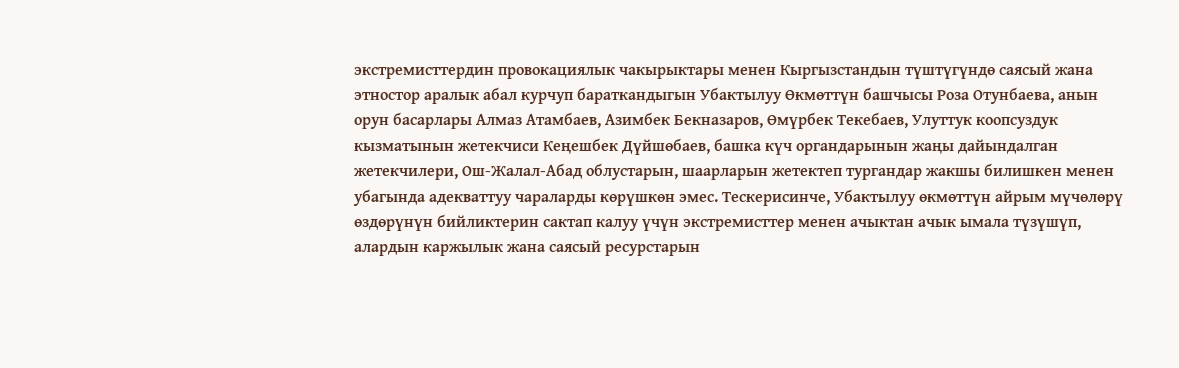экстремисттердин провокациялык чакырыктары менен Кыргызстандын түштүгүндө саясый жана этностор аралык абал курчуп бараткандыгын Убактылуу Өкмөттүн башчысы Роза Отунбаева, анын орун басарлары Алмаз Атамбаев, Азимбек Бекназаров, Өмүрбек Текебаев, Улуттук коопсуздук кызматынын жетекчиси Кеңешбек Дүйшөбаев, башка күч органдарынын жаңы дайындалган жетекчилери, Ош-Жалал-Абад облустарын, шаарларын жетектеп тургандар жакшы билишкен менен убагында адекваттуу чараларды көрүшкөн эмес. Тескерисинче, Убактылуу өкмөттүн айрым мүчөлөрү өздөрүнүн бийликтерин сактап калуу үчүн экстремисттер менен ачыктан ачык ымала түзүшүп, алардын каржылык жана саясый ресурстарын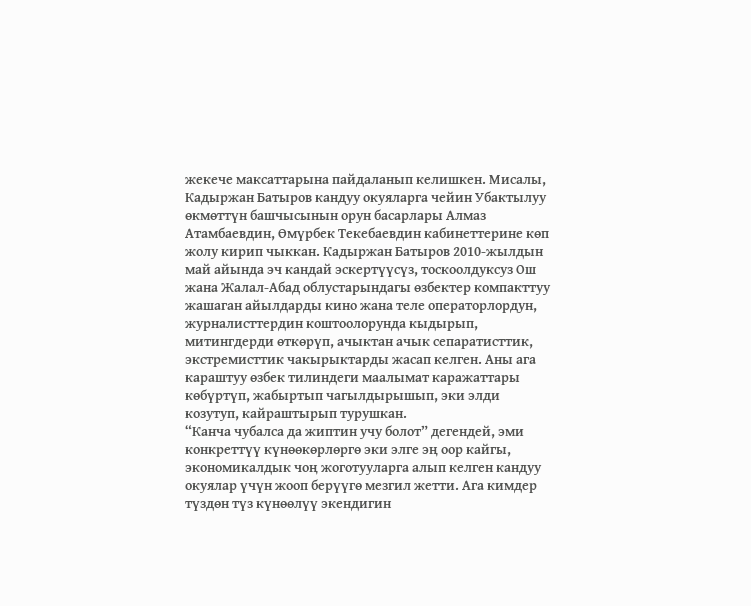жекече максаттарына пайдаланып келишкен. Мисалы, Кадыржан Батыров кандуу окуяларга чейин Убактылуу өкмөттүн башчысынын орун басарлары Алмаз Атамбаевдин, Өмүрбек Текебаевдин кабинеттерине көп жолу кирип чыккан. Кадыржан Батыров 2010-жылдын май айында эч кандай эскертүүсүз, тоскоолдуксуз Ош жана Жалал-Абад облустарындагы өзбектер компакттуу жашаган айылдарды кино жана теле операторлордун, журналисттердин коштоолорунда кыдырып, митингдерди өткөрүп, ачыктан ачык сепаратисттик, экстремисттик чакырыктарды жасап келген. Аны ага караштуу өзбек тилиндеги маалымат каражаттары көбүртүп, жабыртып чагылдырышып, эки элди козутуп, кайраштырып турушкан.
“Канча чубалса да жиптин учу болот” дегендей, эми конкреттүү күнөөкөрлөргө эки элге эң оор кайгы, экономикалдык чоң жоготууларга алып келген кандуу окуялар үчүн жооп берүүгө мезгил жетти. Ага кимдер түздөн түз күнөөлүү экендигин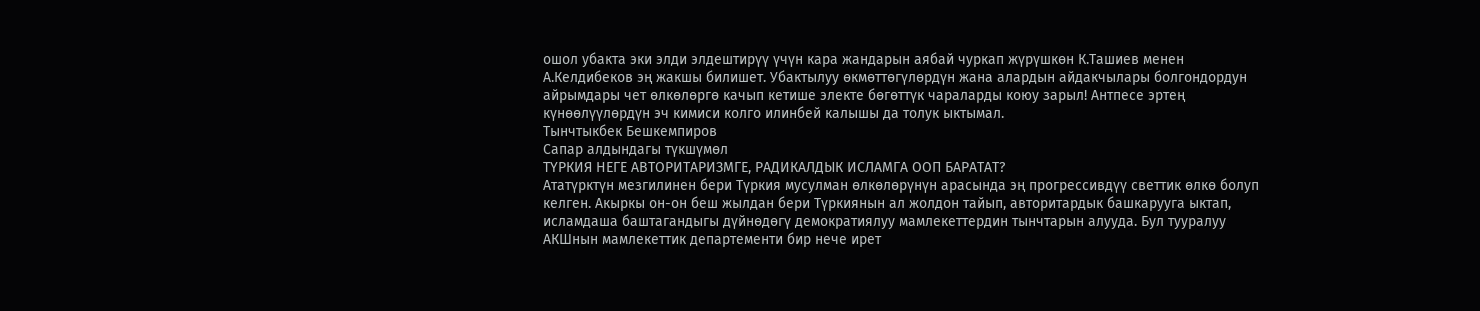ошол убакта эки элди элдештирүү үчүн кара жандарын аябай чуркап жүрүшкөн К.Ташиев менен А.Келдибеков эң жакшы билишет. Убактылуу өкмөттөгүлөрдүн жана алардын айдакчылары болгондордун айрымдары чет өлкөлөргө качып кетише электе бөгөттүк чараларды коюу зарыл! Антпесе эртең күнөөлүүлөрдүн эч кимиси колго илинбей калышы да толук ыктымал.
Тынчтыкбек Бешкемпиров
Сапар алдындагы түкшүмөл
ТҮРКИЯ НЕГЕ АВТОРИТАРИЗМГЕ, РАДИКАЛДЫК ИСЛАМГА ООП БАРАТАТ?
Ататүрктүн мезгилинен бери Түркия мусулман өлкөлөрүнүн арасында эң прогрессивдүү светтик өлкө болуп келген. Акыркы он-он беш жылдан бери Түркиянын ал жолдон тайып, авторитардык башкарууга ыктап, исламдаша баштагандыгы дүйнөдөгү демократиялуу мамлекеттердин тынчтарын алууда. Бул тууралуу АКШнын мамлекеттик департементи бир нече ирет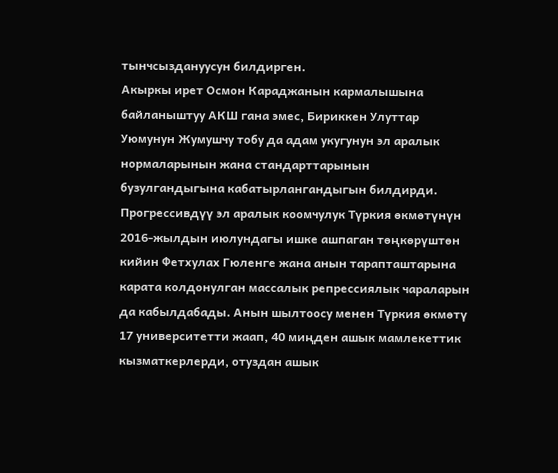тынчсыздануусун билдирген.
Акыркы ирет Осмон Караджанын кармалышына байланыштуу АКШ гана эмес, Бириккен Улуттар Уюмунун Жумушчу тобу да адам укугунун эл аралык нормаларынын жана стандарттарынын бузулгандыгына кабатырлангандыгын билдирди. Прогрессивдүү эл аралык коомчулук Түркия өкмөтүнүн 2016-жылдын июлундагы ишке ашпаган төңкөрүштөн кийин Фетхулах Гюленге жана анын тарапташтарына карата колдонулган массалык репрессиялык чараларын да кабылдабады. Анын шылтоосу менен Түркия өкмөтү 17 университетти жаап, 40 миңден ашык мамлекеттик кызматкерлерди, отуздан ашык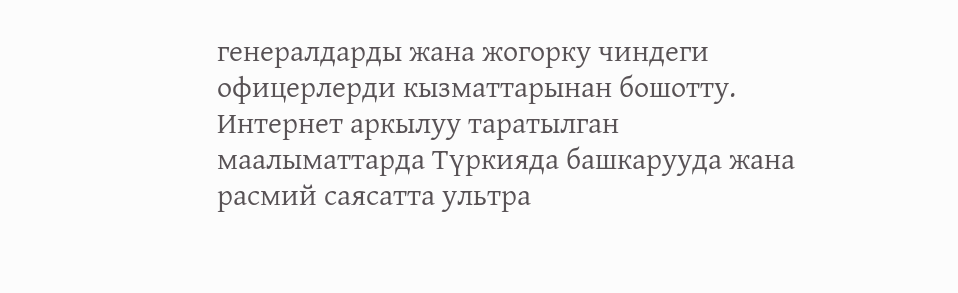генералдарды жана жогорку чиндеги офицерлерди кызматтарынан бошотту. Интернет аркылуу таратылган маалыматтарда Түркияда башкарууда жана расмий саясатта ультра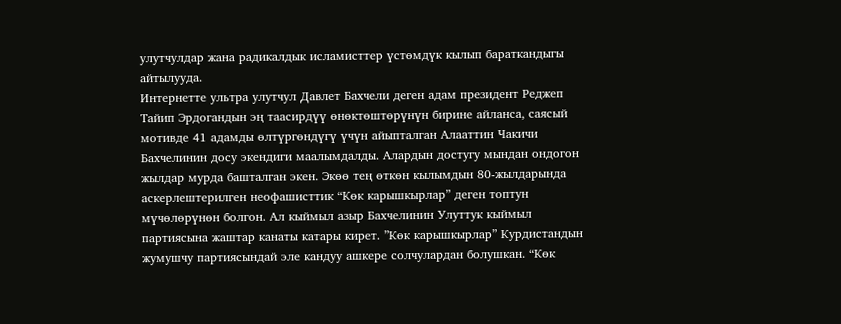улутчулдар жана радикалдык исламисттер үстөмдүк кылып бараткандыгы айтылууда.
Интернетте ультра улутчул Давлет Бахчели деген адам президент Реджеп Тайип Эрдогандын эң таасирдүү өнөктөштөрүнүн бирине айланса, саясый мотивде 41 адамды өлтүргөндүгү үчүн айыпталган Алааттин Чакичи Бахчелинин досу экендиги маалымдалды. Алардын достугу мындан ондогон жылдар мурда башталган экен. Экөө тең өткөн кылымдын 80-жылдарында аскерлештерилген неофашисттик “Көк карышкырлар” деген топтун мүчөлөрүнөн болгон. Ал кыймыл азыр Бахчелинин Улуттук кыймыл партиясына жаштар канаты катары кирет. ”Көк карышкырлар” Курдистандын жумушчу партиясындай эле кандуу ашкере солчулардан болушкан. “Көк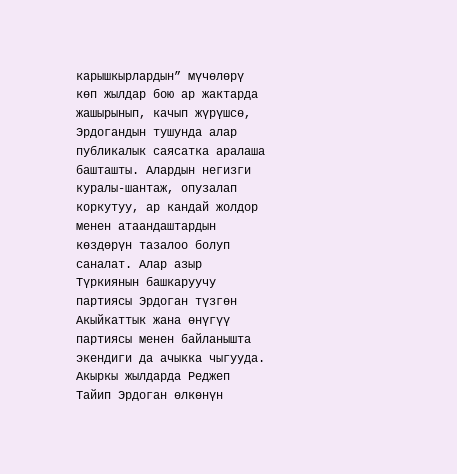карышкырлардын” мүчөлөрү көп жылдар бою ар жактарда жашырынып, качып жүрүшсө, Эрдогандын тушунда алар публикалык саясатка аралаша башташты. Алардын негизги куралы-шантаж, опузалап коркутуу, ар кандай жолдор менен атаандаштардын көздөрүн тазалоо болуп саналат. Алар азыр Түркиянын башкаруучу партиясы Эрдоган түзгөн Акыйкаттык жана өнүгүү партиясы менен байланышта экендиги да ачыкка чыгууда.
Акыркы жылдарда Реджеп Тайип Эрдоган өлкөнүн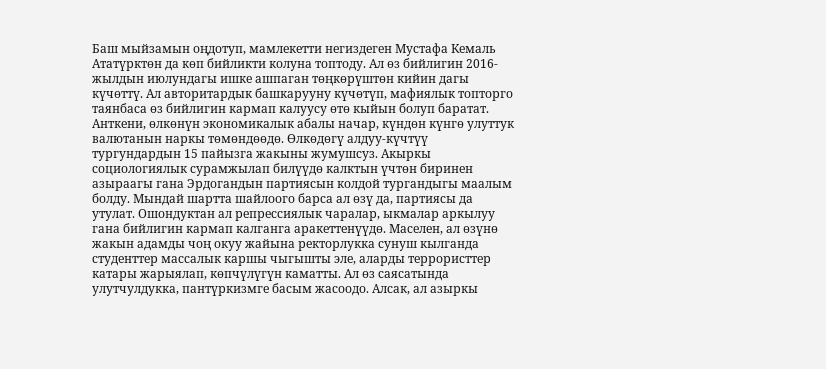Баш мыйзамын оңдотуп, мамлекетти негиздеген Мустафа Кемаль Ататүрктөн да көп бийликти колуна топтоду. Ал өз бийлигин 2016-жылдын июлундагы ишке ашпаган төңкөрүштөн кийин дагы күчөттү. Ал авторитардык башкарууну күчөтүп, мафиялык топторго таянбаса өз бийлигин кармап калуусу өтө кыйын болуп баратат. Анткени, өлкөнүн экономикалык абалы начар, күндөн күнгө улуттук валютанын наркы төмөндөөдө. Өлкөдөгү алдуу-күчтүү тургундардын 15 пайызга жакыны жумушсуз. Акыркы социологиялык сурамжылап билүүдө калктын үчтөн биринен азыраагы гана Эрдогандын партиясын колдой тургандыгы маалым болду. Мындай шартта шайлоого барса ал өзү да, партиясы да утулат. Ошондуктан ал репрессиялык чаралар, ыкмалар аркылуу гана бийлигин кармап калганга аракеттенүүдө. Маселен, ал өзүнө жакын адамды чоң окуу жайына ректорлукка сунуш кылганда студенттер массалык каршы чыгышты эле, аларды террористтер катары жарыялап, көпчүлүгүн каматты. Ал өз саясатында улутчулдукка, пантүркизмге басым жасоодо. Алсак, ал азыркы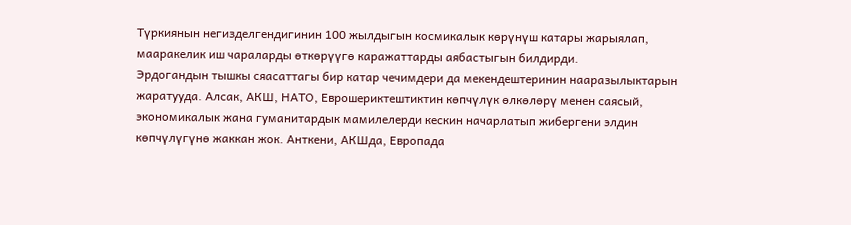Түркиянын негизделгендигинин 100 жылдыгын космикалык көрүнүш катары жарыялап, мааракелик иш чараларды өткөрүүгө каражаттарды аябастыгын билдирди.
Эрдогандын тышкы сяасаттагы бир катар чечимдери да мекендештеринин нааразылыктарын жаратууда. Алсак, АКШ, НАТО, Еврошериктештиктин көпчүлүк өлкөлөрү менен саясый, экономикалык жана гуманитардык мамилелерди кескин начарлатып жибергени элдин көпчүлүгүнө жаккан жок. Анткени, АКШда, Европада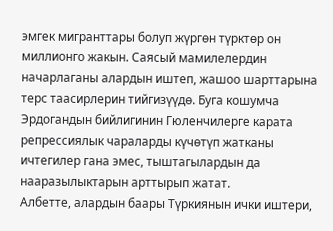эмгек мигранттары болуп жүргөн түрктөр он миллионго жакын. Саясый мамилелердин начарлаганы алардын иштеп, жашоо шарттарына терс таасирлерин тийгизүүдө. Буга кошумча Эрдогандын бийлигинин Гюленчилерге карата репрессиялык чараларды күчөтүп жатканы ичтегилер гана эмес, тыштагылардын да нааразылыктарын арттырып жатат.
Албетте, алардын баары Түркиянын ички иштери,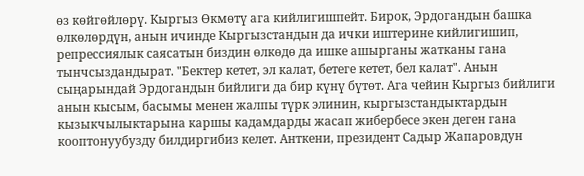өз көйгөйлөрү. Кыргыз Өкмөтү ага кийлигишпейт. Бирок, Эрдогандын башка өлкөлөрдүн, анын ичинде Кыргызстандын да ички иштерине кийлигишип, репрессиялык саясатын биздин өлкөдө да ишке ашырганы жатканы гана тынчсыздандырат. "Бектер кетет, эл калат, бетеге кетет, бел калат". Анын сыңарындай Эрдогандын бийлиги да бир күнү бүтөт. Ага чейин Кыргыз бийлиги анын кысым, басымы менен жалпы түрк элинин, кыргызстандыктардын кызыкчылыктарына каршы кадамдарды жасап жибербесе экен деген гана кооптонуубузду билдиргибиз келет. Анткени, президент Садыр Жапаровдун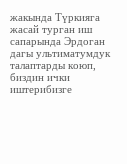жакында Түркияга жасай турган иш сапарында Эрдоган дагы ультиматумдук талаптарды коюп, биздин ички иштерибизге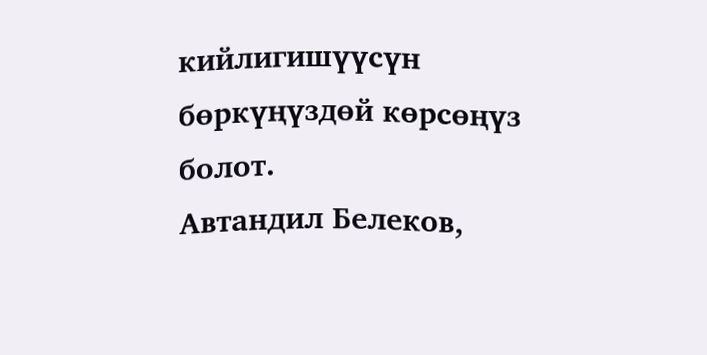кийлигишүүсүн бөркүңүздөй көрсөңүз болот.
Автандил Белеков,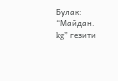Булак: “Майдан. kg” гезити